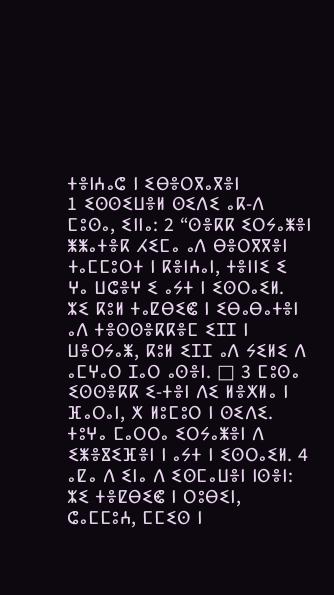ⵜⴻⵏⵄⴰⵛ ⵏ ⵉⴱⴻⵔⴳⴰⴳⴻⵏ
1 ⵉⵙⵙⵉⵡⴻⵍ ⵙⵉⴷⵉ ⴰⴽ-ⴷ ⵎⵓⵙⴰ, ⵉⵏⵏⴰ: 2 “ⵙⴻⴽⴽ ⵉⵔⵢⴰⵥⴻⵏ ⵥⵥⴰⵜⴻⴽ ⵃⵉⵎⴰ ⴰⴷ ⴱⴻⵔⴳⴳⴻⵏ ⵜⴰⵎⵎⵓⵔⵜ ⵏ ⴽⴻⵏⵄⴰⵏ, ⵜⴻⵏⵏⵉ ⵉ ⵖⴰ ⵡⵛⴻⵖ ⵉ ⴰⵢⵜ ⵏ ⵉⵙⵔⴰⵉⵍ. ⵣⵉ ⴽⵓⵍ ⵜⴰⵇⴱⵉⵞ ⵏ ⵉⴱⴰⴱⴰⵜⴻⵏ ⴰⴷ ⵜⴻⵙⵙⴻⴽⴽⴻⵎ ⵉⵊⵊ ⵏ ⵡⴻⵔⵢⴰⵥ, ⴽⵓⵍ ⵉⵊⵊ ⴰⴷ ⵢⵉⵍⵉ ⴷ ⴰⵎⵖⴰⵔ ⵊⴰⵔ ⴰⵙⴻⵏ. □ 3 ⵎⵓⵙⴰ ⵉⵙⵙⴻⴽⴽ ⵉ-ⵜⴻⵏ ⴷⵉ ⵍⴻⵅⵍⴰ ⵏ ⴼⴰⵔⴰⵏ, ⵅ ⵍⵓⵎⵓⵔ ⵏ ⵙⵉⴷⵉ. ⵜⵓⵖⴰ ⵎⴰⵔⵔⴰ ⵉⵔⵢⴰⵥⴻⵏ ⴷ ⵉⵥⴻⴵⵉⴼⴻⵏ ⵏ ⴰⵢⵜ ⵏ ⵉⵙⵔⴰⵉⵍ. 4 ⴰⵇⴰ ⴷ ⵉⵏⴰ ⴷ ⵉⵙⵎⴰⵡⴻⵏ ⵏⵙⴻⵏ:
ⵣⵉ ⵜⴻⵇⴱⵉⵞ ⵏ ⵔⵓⴱⵉⵏ, ⵛⴰⵎⵎⵓⵄ, ⵎⵎⵉⵙ ⵏ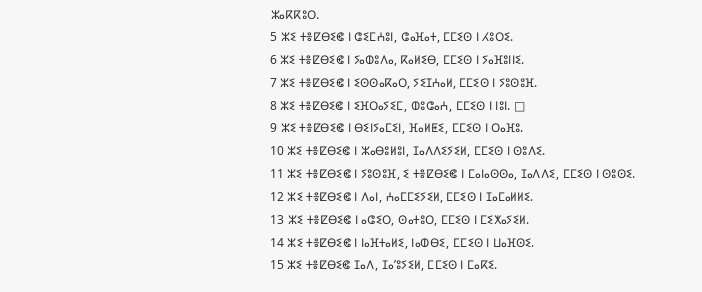ⵣⴰⴽⴽⵓⵔ.
5 ⵣⵉ ⵜⴻⵇⴱⵉⵞ ⵏ ⵛⵉⵎⵄⵓⵏ, ⵛⴰⴼⴰⵜ, ⵎⵎⵉⵙ ⵏ ⵃⵓⵔⵉ.
6 ⵣⵉ ⵜⴻⵇⴱⵉⵞ ⵏ ⵢⴰⵀⵓⴷⴰ, ⴽⴰⵍⵉⴱ, ⵎⵎⵉⵙ ⵏ ⵢⴰⴼⵓⵏⵏⵉ.
7 ⵣⵉ ⵜⴻⵇⴱⵉⵞ ⵏ ⵉⵙⵙⴰⴽⴰⵔ, ⵢⵉⵊⵄⴰⵍ, ⵎⵎⵉⵙ ⵏ ⵢⵓⵙⵓⴼ.
8 ⵣⵉ ⵜⴻⵇⴱⵉⵞ ⵏ ⵉⴼⵔⴰⵢⵉⵎ, ⵀⵓⵛⴰⵄ, ⵎⵎⵉⵙ ⵏ ⵏⵓⵏ. □
9 ⵣⵉ ⵜⴻⵇⴱⵉⵞ ⵏ ⴱⵉⵏⵢⴰⵎⵉⵏ, ⴼⴰⵍⵟⵉ, ⵎⵎⵉⵙ ⵏ ⵔⴰⴼⵓ.
10 ⵣⵉ ⵜⴻⵇⴱⵉⵞ ⵏ ⵣⴰⴱⵓⵍⵓⵏ, ⵊⴰⴷⴷⵉⵢⵉⵍ, ⵎⵎⵉⵙ ⵏ ⵙⵓⴷⵉ.
11 ⵣⵉ ⵜⴻⵇⴱⵉⵞ ⵏ ⵢⵓⵙⵓⴼ, ⵉ ⵜⴻⵇⴱⵉⵞ ⵏ ⵎⴰⵏⴰⵙⵙⴰ, ⵊⴰⴷⴷⵉ, ⵎⵎⵉⵙ ⵏ ⵙⵓⵙⵉ.
12 ⵣⵉ ⵜⴻⵇⴱⵉⵞ ⵏ ⴷⴰⵏ, ⵄⴰⵎⵎⵉⵢⵉⵍ, ⵎⵎⵉⵙ ⵏ ⵊⴰⵎⴰⵍⵍⵉ.
13 ⵣⵉ ⵜⴻⵇⴱⵉⵞ ⵏ ⴰⵛⵉⵔ, ⵙⴰⵜⵓⵔ, ⵎⵎⵉⵙ ⵏ ⵎⵉⵅⴰⵢⵉⵍ.
14 ⵣⵉ ⵜⴻⵇⴱⵉⵞ ⵏ ⵏⴰⴼⵜⴰⵍⵉ, ⵏⴰⵀⴱⵉ, ⵎⵎⵉⵙ ⵏ ⵡⴰⴼⵙⵉ.
15 ⵣⵉ ⵜⴻⵇⴱⵉⵞ ⵊⴰⴷ, ⵊⴰ’ⵓⵢⵉⵍ, ⵎⵎⵉⵙ ⵏ ⵎⴰⴽⵉ.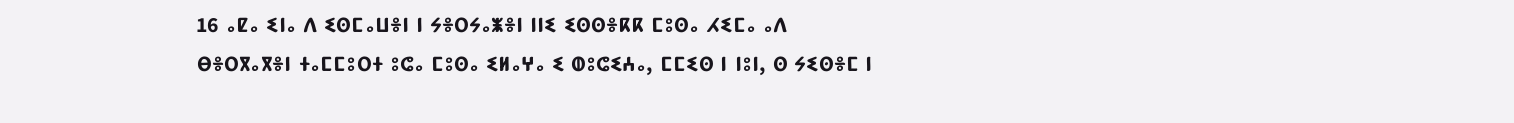16 ⴰⵇⴰ ⵉⵏⴰ ⴷ ⵉⵙⵎⴰⵡⴻⵏ ⵏ ⵢⴻⵔⵢⴰⵥⴻⵏ ⵏⵏⵉ ⵉⵙⵙⴻⴽⴽ ⵎⵓⵙⴰ ⵃⵉⵎⴰ ⴰⴷ ⴱⴻⵔⴳⴰⴳⴻⵏ ⵜⴰⵎⵎⵓⵔⵜ ⵓⵛⴰ ⵎⵓⵙⴰ ⵉⵍⴰⵖⴰ ⵉ ⵀⵓⵛⵉⵄⴰ, ⵎⵎⵉⵙ ⵏ ⵏⵓⵏ, ⵙ ⵢⵉⵙⴻⵎ ⵏ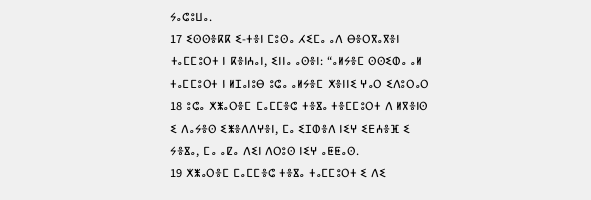ⵢⴰⵛⵓⵡⴰ.
17 ⵉⵙⵙⴻⴽⴽ ⵉ-ⵜⴻⵏ ⵎⵓⵙⴰ ⵃⵉⵎⴰ ⴰⴷ ⴱⴻⵔⴳⴰⴳⴻⵏ ⵜⴰⵎⵎⵓⵔⵜ ⵏ ⴽⴻⵏⵄⴰⵏ, ⵉⵏⵏⴰ ⴰⵙⴻⵏ: “ⴰⵍⵢⴻⵎ ⵙⵙⵉⵀⴰ ⴰⵍ ⵜⴰⵎⵎⵓⵔⵜ ⵏ ⵍⵊⴰⵏⵓⴱ ⵓⵛⴰ ⴰⵍⵢⴻⵎ ⵅⴻⵏⵏⵉ ⵖⴰⵔ ⵉⴷⵓⵔⴰⵔ
18 ⵓⵛⴰ ⵅⵥⴰⵔⴻⵎ ⵎⴰⵎⵎⴻⵛ ⵜⴻⴵⴰ ⵜⴻⵎⵎⵓⵔⵜ ⴷ ⵍⴳⴻⵏⵙ ⵉ ⴷⴰⵢⴻⵙ ⵉⵥⴻⴷⴷⵖⴻⵏ, ⵎⴰ ⵉⵊⵀⴻⴷ ⵏⵉⵖ ⵉⴹⵄⴻⴼ ⵉ ⵢⴻⴵⴰ, ⵎⴰ ⴰⵇⴰ ⴷⵉⵏ ⴷⵔⵓⵙ ⵏⵉⵖ ⴰⵟⵟⴰⵙ.
19 ⵅⵥⴰⵔⴻⵎ ⵎⴰⵎⵎⴻⵛ ⵜⴻⴵⴰ ⵜⴰⵎⵎⵓⵔⵜ ⵉ ⴷⵉ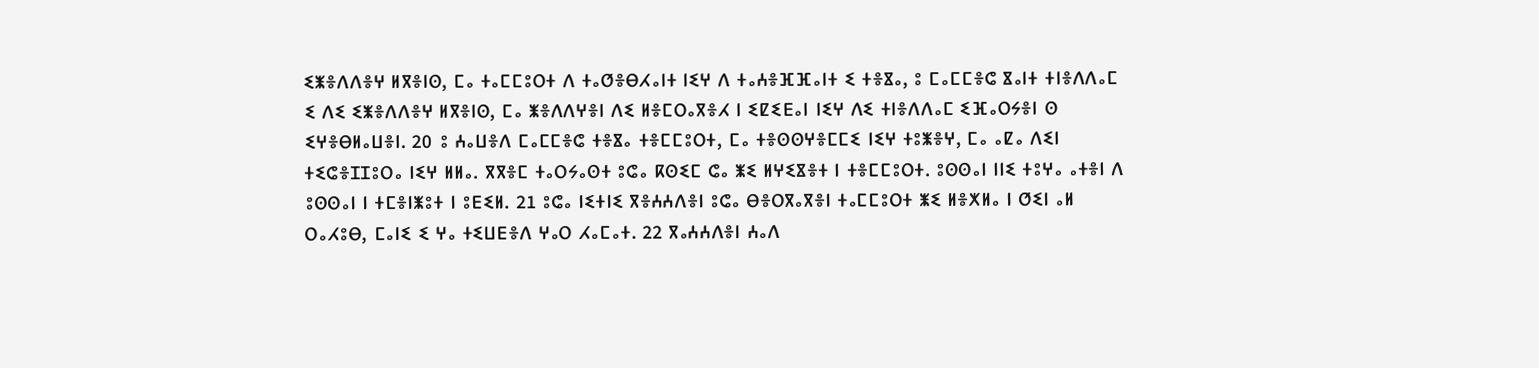ⵉⵥⴻⴷⴷⴻⵖ ⵍⴳⴻⵏⵙ, ⵎⴰ ⵜⴰⵎⵎⵓⵔⵜ ⴷ ⵜⴰⵚⴻⴱⵃⴰⵏⵜ ⵏⵉⵖ ⴷ ⵜⴰⵄⴻⴼⴼⴰⵏⵜ ⵉ ⵜⴻⴵⴰ, ⵓ ⵎⴰⵎⵎⴻⵛ ⴵⴰⵏⵜ ⵜⵏⴻⴷⴷⴰⵎ ⵉ ⴷⵉ ⵉⵥⴻⴷⴷⴻⵖ ⵍⴳⴻⵏⵙ, ⵎⴰ ⵥⴻⴷⴷⵖⴻⵏ ⴷⵉ ⵍⴻⵎⵔⴰⴳⴻⵃ ⵏ ⵉⵇⵉⴹⴰⵏ ⵏⵉⵖ ⴷⵉ ⵜⵏⴻⴷⴷⴰⵎ ⵉⴼⴰⵔⵢⴻⵏ ⵙ ⵉⵖⴻⴱⵍⴰⵡⴻⵏ. 20 ⵓ ⵄⴰⵡⴻⴷ ⵎⴰⵎⵎⴻⵛ ⵜⴻⴵⴰ ⵜⴻⵎⵎⵓⵔⵜ, ⵎⴰ ⵜⴻⵙⵙⵖⴻⵎⵎⵉ ⵏⵉⵖ ⵜⵓⵥⴻⵖ, ⵎⴰ ⴰⵇⴰ ⴷⵉⵏ ⵜⵉⵛⴻⵊⵊⵓⵔⴰ ⵏⵉⵖ ⵍⵍⴰ. ⴳⴳⴻⵎ ⵜⴰⵔⵢⴰⵙⵜ ⵓⵛⴰ ⴽⵙⵉⵎ ⵛⴰ ⵥⵉ ⵍⵖⵉⴵⴻⵜ ⵏ ⵜⴻⵎⵎⵓⵔⵜ. ⵓⵙⵙⴰⵏ ⵏⵏⵉ ⵜⵓⵖⴰ ⴰⵜⴻⵏ ⴷ ⵓⵙⵙⴰⵏ ⵏ ⵜⵎⴻⵏⵥⵓⵜ ⵏ ⵓⴹⵉⵍ. 21 ⵓⵛⴰ ⵏⵉⵜⵏⵉ ⴳⴻⵄⵄⴷⴻⵏ ⵓⵛⴰ ⴱⴻⵔⴳⴰⴳⴻⵏ ⵜⴰⵎⵎⵓⵔⵜ ⵥⵉ ⵍⴻⵅⵍⴰ ⵏ ⵚⵉⵏ ⴰⵍ ⵔⴰⵃⵓⴱ, ⵎⴰⵏⵉ ⵉ ⵖⴰ ⵜⵉⵡⴹⴻⴷ ⵖⴰⵔ ⵃⴰⵎⴰⵜ. 22 ⴳⴰⵄⵄⴷⴻⵏ ⵄⴰⴷ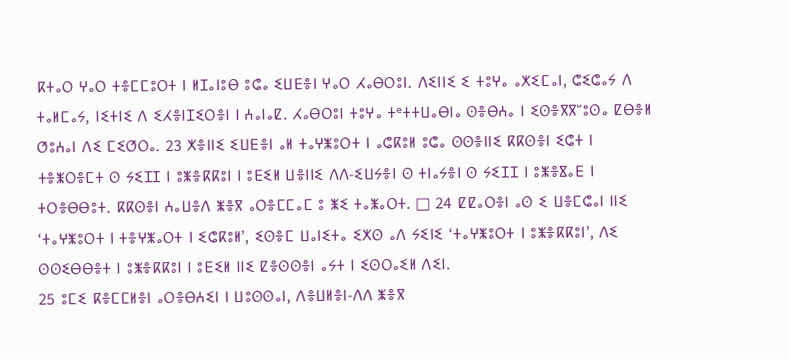ⴽⵜⴰⵔ ⵖⴰⵔ ⵜⴻⵎⵎⵓⵔⵜ ⵏ ⵍⵊⴰⵏⵓⴱ ⵓⵛⴰ ⵉⵡⴹⴻⵏ ⵖⴰⵔ ⵃⴰⴱⵔⵓⵏ. ⴷⵉⵏⵏⵉ ⵉ ⵜⵓⵖⴰ ⴰⵅⵉⵎⴰⵏ, ⵛⵉⵛⴰⵢ ⴷ ⵜⴰⵍⵎⴰⵢ, ⵏⵉⵜⵏⵉ ⴷ ⵉⵃⴻⵏⵊⵉⵔⴻⵏ ⵏ ⵄⴰⵏⴰⵇ. ⵃⴰⴱⵔⵓⵏ ⵜⵓⵖⴰ ⵜᵉⵜⵜⵡⴰⴱⵏⴰ ⵙⴻⴱⵄⴰ ⵏ ⵉⵙⴻⴳⴳⵯⵓⵙⴰ ⵇⴱⴻⵍ ⵚⵓⵄⴰⵏ ⴷⵉ ⵎⵉⵚⵔⴰ. 23 ⵅⴻⵏⵏⵉ ⵉⵡⴹⴻⵏ ⴰⵍ ⵜⴰⵖⵥⵓⵔⵜ ⵏ ⴰⵛⴽⵓⵍ ⵓⵛⴰ ⵙⵙⴻⵏⵏⵉ ⴽⴽⵙⴻⵏ ⵉⵛⵜ ⵏ ⵜⴻⵥⵔⴻⵎⵜ ⵙ ⵢⵉⵊⵊ ⵏ ⵓⵥⴻⴽⴽⵓⵏ ⵏ ⵓⴹⵉⵍ ⵡⴻⵏⵏⵉ ⴷⴷ-ⵉⵡⵢⴻⵏ ⵙ ⵜⵏⴰⵢⴻⵏ ⵙ ⵢⵉⵊⵊ ⵏ ⵓⵥⴻⴵⴰⴹ ⵏ ⵜⵔⴻⴱⴱⵓⵜ. ⴽⴽⵙⴻⵏ ⵄⴰⵡⴻⴷ ⵥⴻⴳ ⴰⵔⴻⵎⵎⴰⵎ ⵓ ⵥⵉ ⵜⴰⵥⴰⵔⵜ. □ 24 ⵇⵇⴰⵔⴻⵏ ⴰⵙ ⵉ ⵡⴻⵎⵛⴰⵏ ⵏⵏⵉ ‘ⵜⴰⵖⵥⵓⵔⵜ ⵏ ⵜⴻⵖⵥⴰⵔⵜ ⵏ ⵉⵛⴽⵓⵍ’, ⵉⵙⴻⵎ ⵡⴰⵏⵉⵜⴰ ⵉⵅⵙ ⴰⴷ ⵢⵉⵏⵉ ‘ⵜⴰⵖⵥⵓⵔⵜ ⵏ ⵓⵥⴻⴽⴽⵓⵏ’, ⴷⵉ ⵙⵙⵉⴱⴱⴻⵜ ⵏ ⵓⵥⴻⴽⴽⵓⵏ ⵏ ⵓⴹⵉⵍ ⵏⵏⵉ ⵇⴻⵙⵙⴻⵏ ⴰⵢⵜ ⵏ ⵉⵙⵔⴰⵉⵍ ⴷⵉⵏ.
25 ⵓⵎⵉ ⴽⴻⵎⵎⵍⴻⵏ ⴰⵔⴻⴱⵄⵉⵏ ⵏ ⵡⵓⵙⵙⴰⵏ, ⴷⴻⵡⵍⴻⵏ-ⴷⴷ ⵥⴻⴳ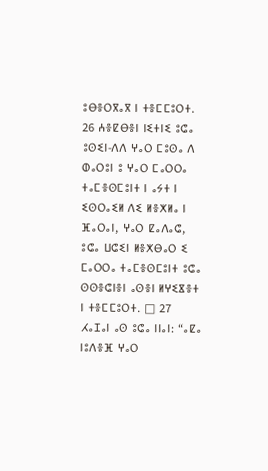ⵓⴱⴻⵔⴳⴰⴳ ⵏ ⵜⴻⵎⵎⵓⵔⵜ. 26 ⵄⴻⵇⴱⴻⵏ ⵏⵉⵜⵏⵉ ⵓⵛⴰ ⵓⵙⵉⵏ-ⴷⴷ ⵖⴰⵔ ⵎⵓⵙⴰ ⴷ ⵀⴰⵔⵓⵏ ⵓ ⵖⴰⵔ ⵎⴰⵔⵔⴰ ⵜⴰⵎⴻⵙⵎⵓⵏⵜ ⵏ ⴰⵢⵜ ⵏ ⵉⵙⵔⴰⵉⵍ ⴷⵉ ⵍⴻⵅⵍⴰ ⵏ ⴼⴰⵔⴰⵏ, ⵖⴰⵔ ⵇⴰⴷⴰⵛ, ⵓⵛⴰ ⵡⵛⵉⵏ ⵍⴻⵅⴱⴰⵔ ⵉ ⵎⴰⵔⵔⴰ ⵜⴰⵎⴻⵙⵎⵓⵏⵜ ⵓⵛⴰ ⵙⵙⴻⵛⵏⴻⵏ ⴰⵙⴻⵏ ⵍⵖⵉⴵⴻⵜ ⵏ ⵜⴻⵎⵎⵓⵔⵜ. □ 27 ⵃⴰⵊⴰⵏ ⴰⵙ ⵓⵛⴰ ⵏⵏⴰⵏ: “ⴰⵇⴰ ⵏⵓⴷⴻⴼ ⵖⴰⵔ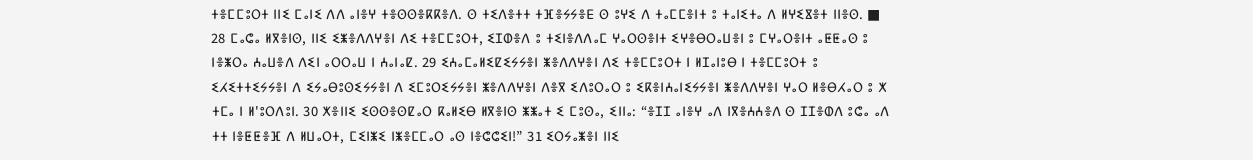ⵜⴻⵎⵎⵓⵔⵜ ⵏⵏⵉ ⵎⴰⵏⵉ ⴷⴷ ⴰⵏⴻⵖ ⵜⴻⵙⵙⴻⴽⴽⴻⴷ. ⵙ ⵜⵉⴷⴻⵜⵜ ⵜⴼⴻⵢⵢⴻⴹ ⵙ ⵓⵖⵉ ⴷ ⵜⴰⵎⵎⴻⵏⵜ ⵓ ⵜⴰⵏⵉⵜⴰ ⴷ ⵍⵖⵉⴵⴻⵜ ⵏⵏⴻⵙ. ■ 28 ⵎⴰⵛⴰ ⵍⴳⴻⵏⵙ, ⵏⵏⵉ ⵉⵥⴻⴷⴷⵖⴻⵏ ⴷⵉ ⵜⴻⵎⵎⵓⵔⵜ, ⵉⵊⵀⴻⴷ ⵓ ⵜⵉⵏⴻⴷⴷⴰⵎ ⵖⴰⵔⵙⴻⵏⵜ ⵉⵖⴻⴱⵔⴰⵡⴻⵏ ⵓ ⵎⵖⴰⵔⴻⵏⵜ ⴰⵟⵟⴰⵙ ⵓ ⵏⴻⵥⵔⴰ ⵄⴰⵡⴻⴷ ⴷⵉⵏ ⴰⵔⵔⴰⵡ ⵏ ⵄⴰⵏⴰⵇ. 29 ⵉⵄⴰⵎⴰⵍⵉⵇⵉⵢⵢⴻⵏ ⵥⴻⴷⴷⵖⴻⵏ ⴷⵉ ⵜⴻⵎⵎⵓⵔⵜ ⵏ ⵍⵊⴰⵏⵓⴱ ⵏ ⵜⴻⵎⵎⵓⵔⵜ ⵓ ⵉⵃⵉⵜⵜⵉⵢⵢⴻⵏ ⴷ ⵉⵢⴰⴱⵓⵙⵉⵢⵢⴻⵏ ⴷ ⵉⵎⵓⵔⵉⵢⵢⴻⵏ ⵥⴻⴷⴷⵖⴻⵏ ⴷⴻⴳ ⵉⴷⵓⵔⴰⵔ ⵓ ⵉⴽⴻⵏⵄⴰⵏⵉⵢⵢⴻⵏ ⵥⴻⴷⴷⵖⴻⵏ ⵖⴰⵔ ⵍⴻⴱⵃⴰⵔ ⵓ ⵅ ⵜⵎⴰ ⵏ ⵍ'ⵓⵔⴷⵓⵏ. 30 ⵅⴻⵏⵏⵉ ⵉⵙⵙⴻⵙⵇⴰⵔ ⴽⴰⵍⵉⴱ ⵍⴳⴻⵏⵙ ⵥⵥⴰⵜ ⵉ ⵎⵓⵙⴰ, ⵉⵏⵏⴰ: “ⴻⵊⵊ ⴰⵏⴻⵖ ⴰⴷ ⵏⴳⴻⵄⵄⴻⴷ ⵙ ⵊⵊⴻⵀⴷ ⵓⵛⴰ ⴰⴷ ⵜⵜ ⵏⴻⵟⵟⴻⴼ ⴷ ⵍⵡⴰⵔⵜ, ⵎⵉⵏⵥⵉ ⵏⵥⴻⵎⵎⴰⵔ ⴰⵙ ⵏⴻⵛⵛⵉⵏ!” 31 ⵉⵔⵢⴰⵥⴻⵏ ⵏⵏⵉ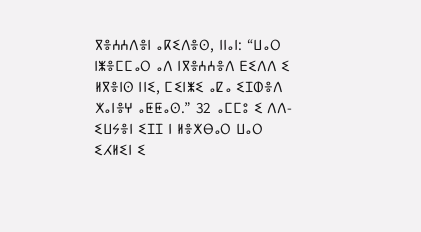ⴳⴻⵄⵄⴷⴻⵏ ⴰⴽⵉⴷⴻⵙ, ⵏⵏⴰⵏ: “ⵡⴰⵔ ⵏⵥⴻⵎⵎⴰⵔ ⴰⴷ ⵏⴳⴻⵄⵄⴻⴷ ⴹⵉⴷⴷ ⵉ ⵍⴳⴻⵏⵙ ⵏⵏⵉ, ⵎⵉⵏⵥⵉ ⴰⵇⴰ ⵉⵊⵀⴻⴷ ⵅⴰⵏⴻⵖ ⴰⵟⵟⴰⵙ.” 32 ⴰⵎⵎⵓ ⵉ ⴷⴷ-ⵉⵡⵢⴻⵏ ⵉⵊⵊ ⵏ ⵍⴻⵅⴱⴰⵔ ⵡⴰⵔ ⵉⵃⵍⵉⵏ ⵉ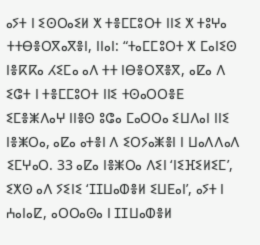ⴰⵢⵜ ⵏ ⵉⵙⵔⴰⵉⵍ ⵅ ⵜⴻⵎⵎⵓⵔⵜ ⵏⵏⵉ ⵅ ⵜⵓⵖⴰ ⵜⵜⴱⴻⵔⴳⴰⴳⴻⵏ, ⵏⵏⴰⵏ: “ⵜⴰⵎⵎⵓⵔⵜ ⵅ ⵎⴰⵏⵉⵙ ⵏⴻⴽⴽⴰ ⵃⵉⵎⴰ ⴰⴷ ⵜⵜ ⵏⴱⴻⵔⴳⴻⴳ, ⴰⵇⴰ ⴷ ⵉⵛⵜ ⵏ ⵜⴻⵎⵎⵓⵔⵜ ⵏⵏⵉ ⵜⵙⴰⵔⵔⴻⴹ ⵉⵎⴻⵥⴷⴰⵖ ⵏⵏⴻⵙ ⵓⵛⴰ ⵎⴰⵔⵔⴰ ⵉⵡⴷⴰⵏ ⵏⵏⵉ ⵏⴻⵥⵔⴰ, ⴰⵇⴰ ⴰⵜⴻⵏ ⴷ ⵉⵔⵢⴰⵥⴻⵏ ⵏ ⵡⴰⴷⴷⴰⴷ ⵉⵎⵖⴰⵔ. 33 ⴰⵇⴰ ⵏⴻⵥⵔⴰ ⴷⵉⵏ ‘ⵏⵉⴼⵉⵍⵉⵎ’, ⵉⵅⵙ ⴰⴷ ⵢⵉⵏⵉ ‘ⵊⵊⵡⴰⵀⴻⵍ ⵉⵡⴹⴰⵏ’, ⴰⵢⵜ ⵏ ⵄⴰⵏⴰⵇ, ⴰⵔⵔⴰⵙⴰ ⵏ ⵊⵊⵡⴰⵀⴻⵍ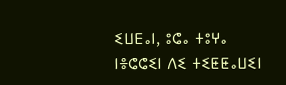ⵉⵡⴹⴰⵏ, ⵓⵛⴰ ⵜⵓⵖⴰ ⵏⴻⵛⵛⵉⵏ ⴷⵉ ⵜⵉⵟⵟⴰⵡⵉⵏ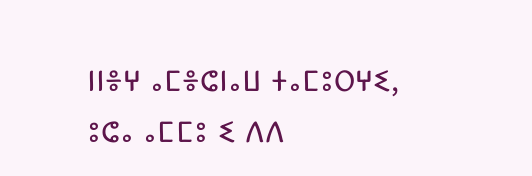ⵏⵏⴻⵖ ⴰⵎⴻⵛⵏⴰⵡ ⵜⴰⵎⵓⵔⵖⵉ, ⵓⵛⴰ ⴰⵎⵎⵓ ⵉ ⴷⴷ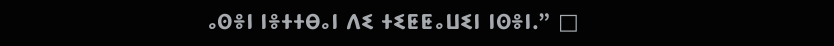ⴰⵙⴻⵏ ⵏⴻⵜⵜⴱⴰⵏ ⴷⵉ ⵜⵉⵟⵟⴰⵡⵉⵏ ⵏⵙⴻⵏ.” □